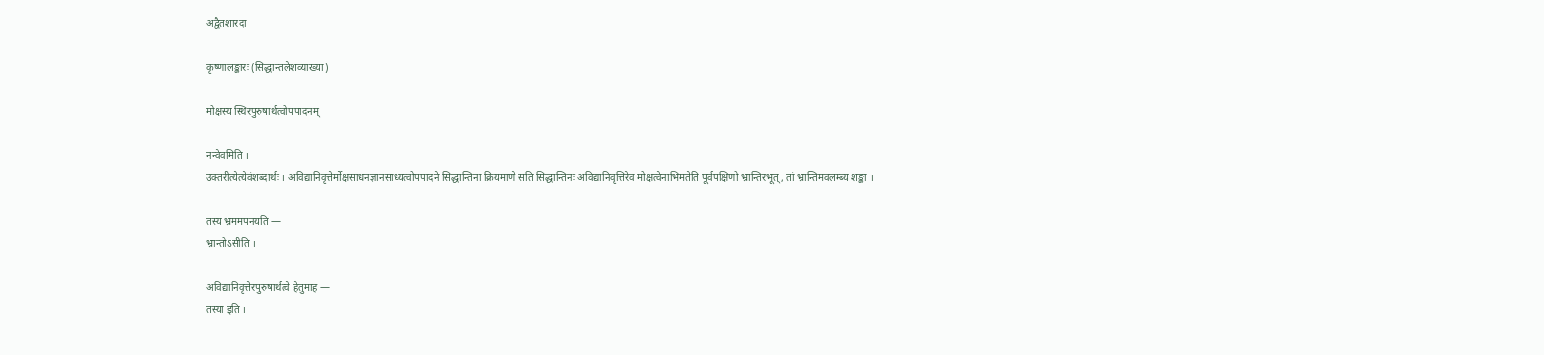अद्वैतशारदा

कृष्णालङ्कारः (सिद्धान्तलेशव्याख्या)

मोक्षस्य स्थिरपुरुषार्थत्वोपपादनम्

नन्वेवमिति ।
उक्तरीत्येत्येवंशब्दार्थः । अविद्यानिवृत्तेर्मोक्षसाधनज्ञानसाध्यत्वोपपादने सिद्धान्तिना क्रियमाणे सति सिद्धान्तिनः अविद्यानिवृत्तिरेव मोक्षत्वेनाभिमतेति पूर्वपक्षिणो भ्रान्तिरभूत्, तां भ्रान्तिमवलम्ब्य शङ्का ।

तस्य भ्रममपनयति —
भ्रान्तोऽसीति ।

अविद्यानिवृत्तेरपुरुषार्थत्वे हेतुमाह —
तस्या इति ।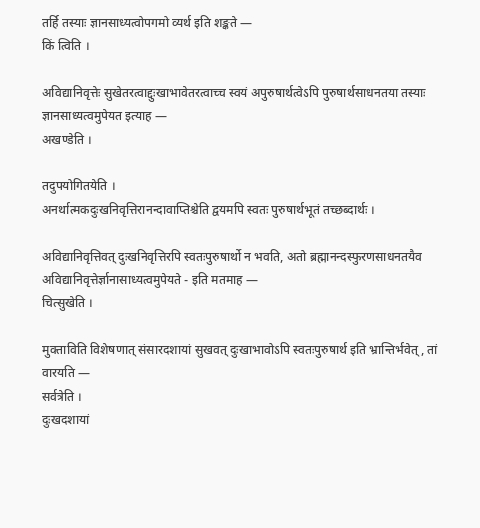तर्हि तस्याः ज्ञानसाध्यत्वोपगमो व्यर्थ इति शङ्कते —
किं त्विति ।

अविद्यानिवृत्तेः सुखेतरत्वाद्दुःखाभावेतरत्वाच्च स्वयं अपुरुषार्थत्वेऽपि पुरुषार्थसाधनतया तस्याः ज्ञानसाध्यत्वमुपेयत इत्याह —
अखण्डेति ।

तदुपयोगितयेति ।
अनर्थात्मकदुःखनिवृत्तिरानन्दावाप्तिश्चेति द्वयमपि स्वतः पुरुषार्थभूतं तच्छब्दार्थः ।

अविद्यानिवृत्तिवत् दुःखनिवृत्तिरपि स्वतःपुरुषार्थो न भवति, अतो ब्रह्मानन्दस्फुरणसाधनतयैव अविद्यानिवृत्तेर्ज्ञानासाध्यत्वमुपेयते - इति मतमाह —
चित्सुखेति ।

मुक्ताविति विशेषणात् संसारदशायां सुखवत् दुःखाभावोऽपि स्वतःपुरुषार्थ इति भ्रान्तिर्भवेत्, तां वारयति —
सर्वत्रेति ।
दुःखदशायां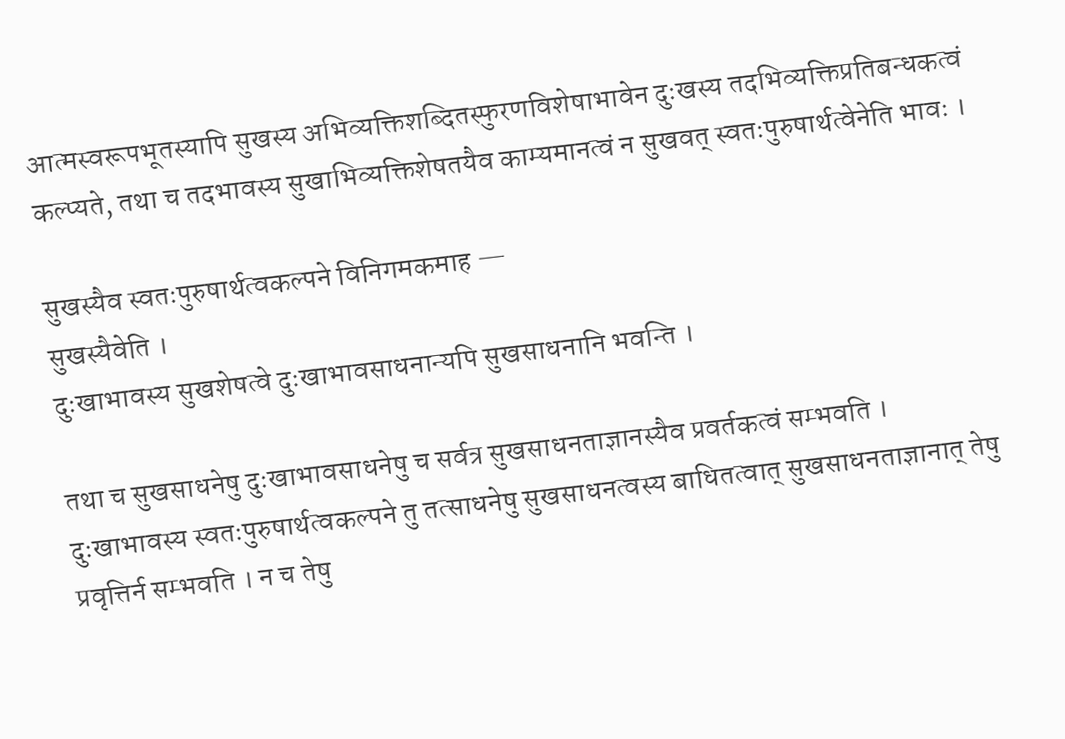आत्मस्वरूपभूतस्यापि सुखस्य अभिव्यक्तिशब्दितस्फुरणविशेषाभावेन दुःखस्य तदभिव्यक्तिप्रतिबन्धकत्वं कल्प्यते, तथा च तदभावस्य सुखाभिव्यक्तिशेषतयैव काम्यमानत्वं न सुखवत् स्वतःपुरुषार्थत्वेनेति भावः ।

सुखस्यैव स्वतःपुरुषार्थत्वकल्पने विनिगमकमाह —
सुखस्यैवेति ।
दुःखाभावस्य सुखशेषत्वे दुःखाभावसाधनान्यपि सुखसाधनानि भवन्ति ।

तथा च सुखसाधनेषु दुःखाभावसाधनेषु च सर्वत्र सुखसाधनताज्ञानस्यैव प्रवर्तकत्वं सम्भवति ।
दुःखाभावस्य स्वतःपुरुषार्थत्वकल्पने तु तत्साधनेषु सुखसाधनत्वस्य बाधितत्वात् सुखसाधनताज्ञानात् तेषु प्रवृत्तिर्न सम्भवति । न च तेषु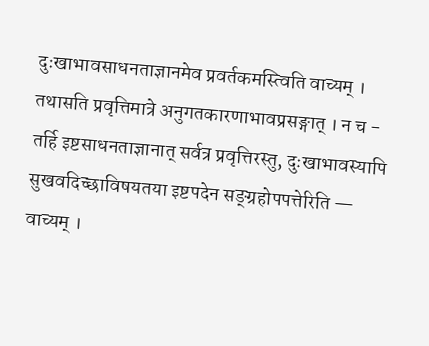दुःखाभावसाधनताज्ञानमेव प्रवर्तकमस्त्विति वाच्यम् । तथासति प्रवृत्तिमात्रे अनुगतकारणाभावप्रसङ्गात् । न च - तर्हि इष्टसाधनताज्ञानात् सर्वत्र प्रवृत्तिरस्तु, दुःखाभावस्यापि सुखवदिच्छाविषयतया इष्टपदेन सङ्ग्रहोपपत्तेरिति — वाच्यम् ।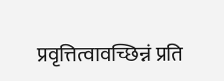प्रवृत्तित्वावच्छिन्नं प्रति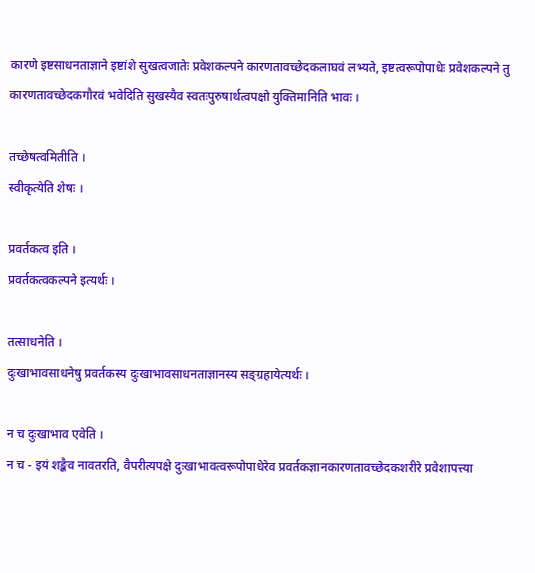कारणे इष्टसाधनताज्ञाने इष्टांशे सुखत्वजातेः प्रवेशकल्पने कारणतावच्छेदकलाघवं लभ्यते, इष्टत्वरूपोपाधेः प्रवेशकल्पने तु कारणतावच्छेदकगौरवं भवेदिति सुखस्यैव स्वतःपुरुषार्थत्वपक्षो युक्तिमानिति भावः ।

तच्छेषत्वमितीति ।
स्वीकृत्येति शेषः ।

प्रवर्तकत्व इति ।
प्रवर्तकत्वकल्पने इत्यर्थः ।

तत्साधनेति ।
दुःखाभावसाधनेषु प्रवर्तकस्य दुःखाभावसाधनताज्ञानस्य सङ्ग्रहायेत्यर्थः ।

न च दुःखाभाव एवेति ।
न च - इयं शङ्कैव नावतरति, वैपरीत्यपक्षे दुःखाभावत्वरूपोपाधेरेव प्रवर्तकज्ञानकारणतावच्छेदकशरीरे प्रवेशापत्त्या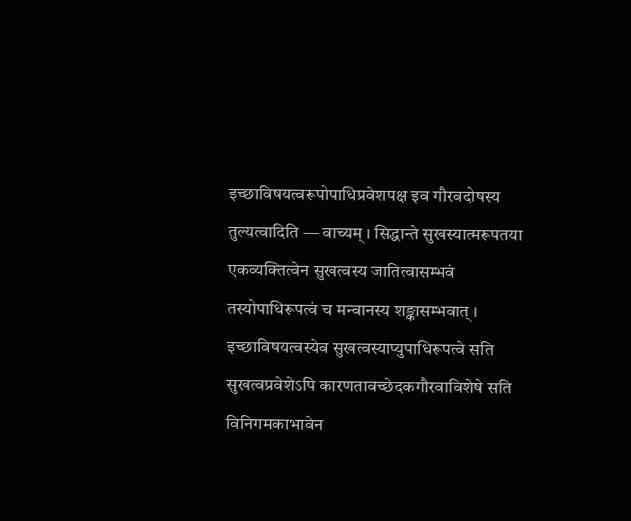इच्छाविषयत्वरूपोपाधिप्रवेशपक्ष इव गौरवदोषस्य तुल्यत्वादिति — वाच्यम् । सिद्धान्ते सुखस्यात्मरूपतया एकव्यक्तित्वेन सुखत्वस्य जातित्वासम्भवं तस्योपाधिरूपत्वं च मन्वानस्य शङ्कासम्भवात् । इच्छाविषयत्वस्येव सुखत्वस्याप्युपाधिरूपत्वे सति सुखत्वप्रवेशेऽपि कारणतावच्छेदकगौरवाविशेषे सति विनिगमकाभावेन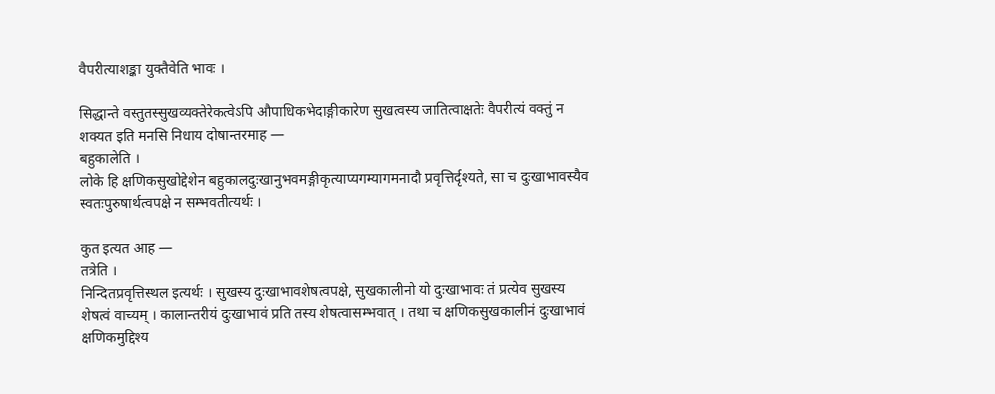वैपरीत्याशङ्का युक्तैवेति भावः ।

सिद्धान्ते वस्तुतस्सुखव्यक्तेरेकत्वेऽपि औपाधिकभेदाङ्गीकारेण सुखत्वस्य जातित्वाक्षतेः वैपरीत्यं वक्तुं न शक्यत इति मनसि निधाय दोषान्तरमाह —
बहुकालेति ।
लोके हि क्षणिकसुखोद्देशेन बहुकालदुःखानुभवमङ्गीकृत्याप्यगम्यागमनादौ प्रवृत्तिर्दृश्यते, सा च दुःखाभावस्यैव स्वतःपुरुषार्थत्वपक्षे न सम्भवतीत्यर्थः ।

कुत इत्यत आह —
तत्रेति ।
निन्दितप्रवृत्तिस्थल इत्यर्थः । सुखस्य दुःखाभावशेषत्वपक्षे, सुखकालीनो यो दुःखाभावः तं प्रत्येव सुखस्य शेषत्वं वाच्यम् । कालान्तरीयं दुःखाभावं प्रति तस्य शेषत्वासम्भवात् । तथा च क्षणिकसुखकालीनं दुःखाभावं क्षणिकमुद्दिश्य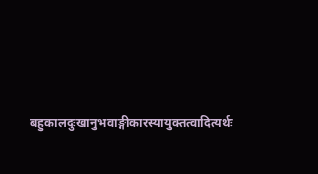बहुकालदुःखानुभवाङ्गीकारस्यायुक्तत्वादित्यर्थः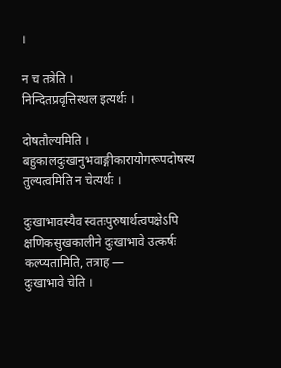।

न च तत्रेति ।
निन्दितप्रवृत्तिस्थल इत्यर्थः ।

दोषतौल्यमिति ।
बहुकालदुःखानुभवाङ्गीकारायोगरूपदोषस्य तुल्यत्वमिति न चेत्यर्थः ।

दुःखाभावस्यैव स्वतःपुरुषार्थत्वपक्षेऽपि क्षणिकसुखकालीने दुःखाभावे उत्कर्षः कल्प्यतामिति, तत्राह —
दुःखाभावे चेति ।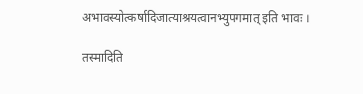अभावस्योत्कर्षादिजात्याश्रयत्वानभ्युपगमात् इति भावः ।

तस्मादिति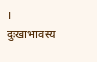।
दुःखाभावस्य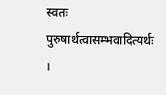स्वतः पुरुषार्थत्वासम्भवादित्यर्थः ।